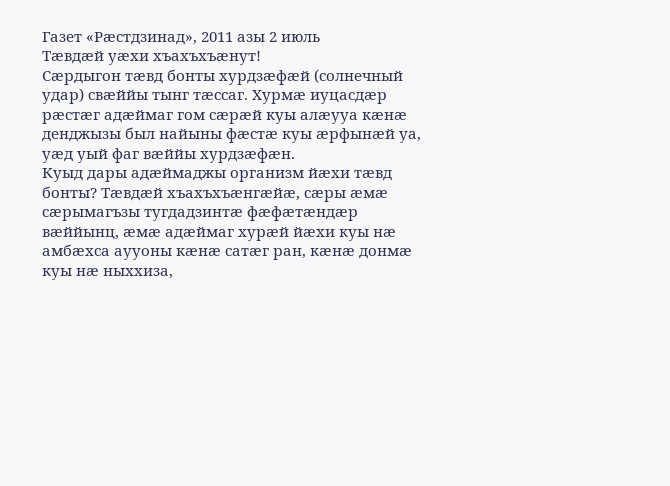Газет «Рæстдзинад», 2011 азы 2 июль
Тæвдæй уæхи хъахъхъæнут!
Сæрдыгон тæвд бонты хурдзæфæй (солнечный удар) свæййы тынг тæссаг. Хурмæ иуцасдæр рæстæг адæймаг гом сæрæй куы алæууа кæнæ денджызы был найыны фæстæ куы æрфынæй уа, уæд уый фаг вæййы хурдзæфæн.
Куыд дары адæймаджы организм йæхи тæвд бонты? Тæвдæй хъахъхъæнгæйæ, сæры æмæ сæрымагъзы тугдадзинтæ фæфæтæндæр вæййынц, æмæ адæймаг хурæй йæхи куы нæ амбæхса аууоны кæнæ сатæг ран, кæнæ донмæ куы нæ ныххиза,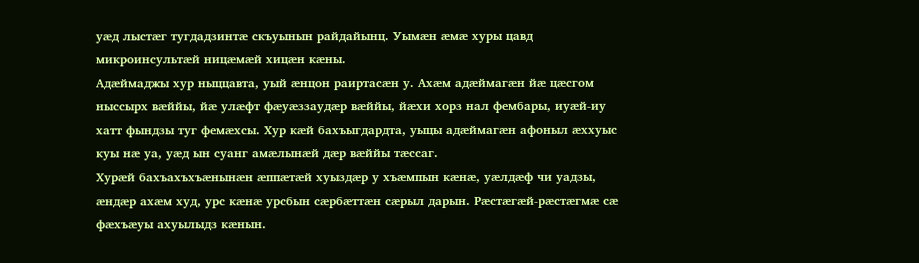уæд лыстæг тугдадзинтæ скъуынын райдайынц. Уымæн æмæ хуры цавд микроинсультæй ницæмæй хицæн кæны.
Адæймаджы хур ныццавта, уый æнцон раиртасæн у. Ахæм адæймагæн йæ цæсгом ныссырх вæййы, йæ улæфт фæуæззаудæр вæййы, йæхи хорз нал фембары, иуæй-иу хатт фындзы туг фемæхсы. Хур кæй бахъыгдардта, уыцы адæймагæн афоныл æххуыс куы нæ уа, уæд ын суанг амæлынæй дæр вæййы тæссаг.
Хурæй бахъахъхъæнынæн æппæтæй хуыздæр у хъæмпын кæнæ, уæлдæф чи уадзы, æндæр ахæм худ, урс кæнæ урсбын сæрбæттæн сæрыл дарын. Рæстæгæй-рæстæгмæ сæ фæхъæуы ахуылыдз кæнын.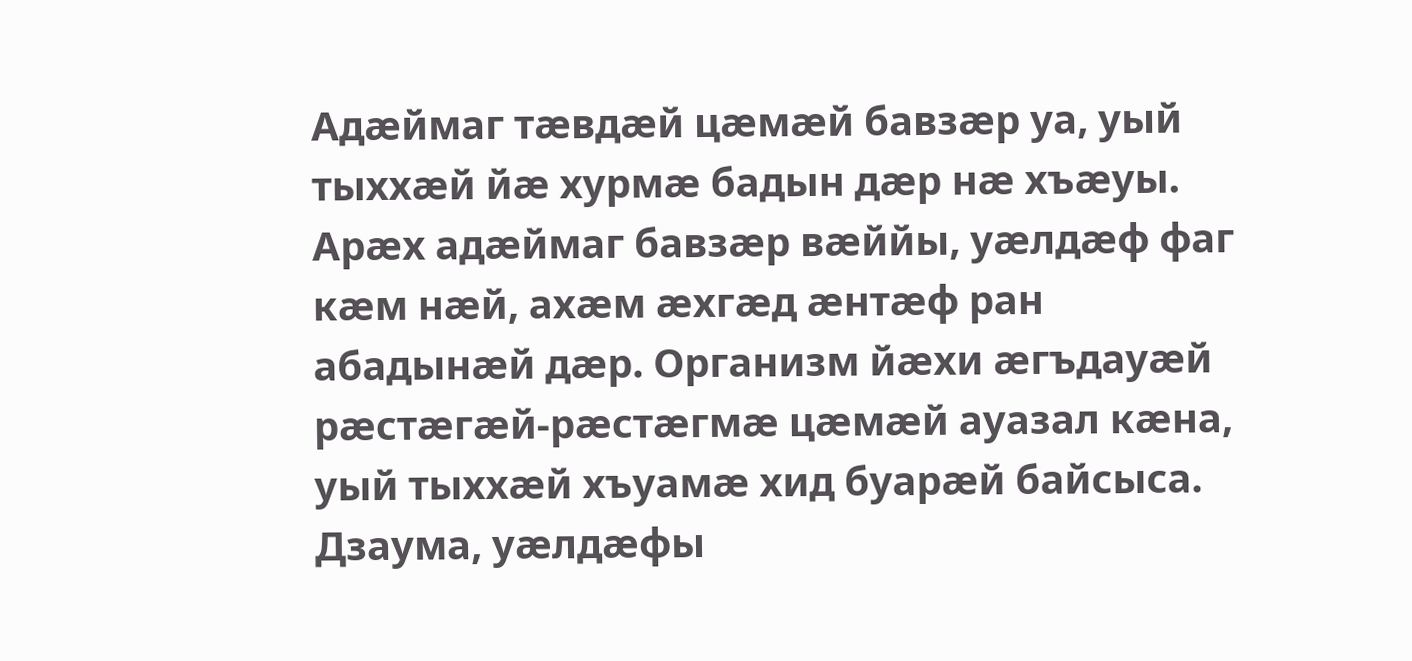Адæймаг тæвдæй цæмæй бавзæр уа, уый тыххæй йæ хурмæ бадын дæр нæ хъæуы. Арæх адæймаг бавзæр вæййы, уæлдæф фаг кæм нæй, ахæм æхгæд æнтæф ран абадынæй дæр. Организм йæхи æгъдауæй рæстæгæй-рæстæгмæ цæмæй ауазал кæна, уый тыххæй хъуамæ хид буарæй байсыса. Дзаума, уæлдæфы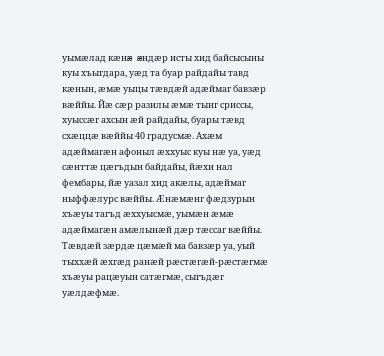уымæлад кæнæ æндæр исты хид байсысыны куы хъыгдара, уæд та буар райдайы тавд кæнын, æмæ уыцы тæвдæй адæймаг бавзæр вæййы. Йæ сæр разилы æмæ тынг сриссы, хуыссæг ахсын æй райдайы, буары тæвд схæццæ вæййы 40 градусмæ. Ахæм адæймагæн афоныл æххуыс куы нæ уа, уæд сæнттæ цæгъдын байдайы, йæхи нал фембары, йæ уазал хид акæлы, адæймаг ныффæлурс вæййы. Æнæмæнг фæдзурын хъæуы тагъд æххуысмæ, уымæн æмæ адæймагæн амæлынæй дæр тæссаг вæййы.
Тæвдæй зæрдæ цæмæй ма бавзæр уа, уый тыххæй æхгæд ранæй рæстæгæй-рæстæгмæ хъæуы рацæуын сатæгмæ, сыгъдæг уæлдæфмæ.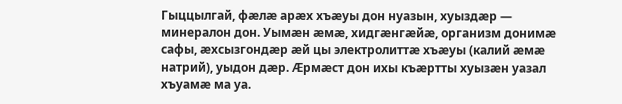Гыццылгай, фæлæ арæх хъæуы дон нуазын, хуыздæр — минералон дон. Уымæн æмæ, хидгæнгæйæ, организм донимæ сафы, æхсызгондæр æй цы электролиттæ хъæуы (калий æмæ натрий), уыдон дæр. Æрмæст дон ихы къæртты хуызæн уазал хъуамæ ма уа.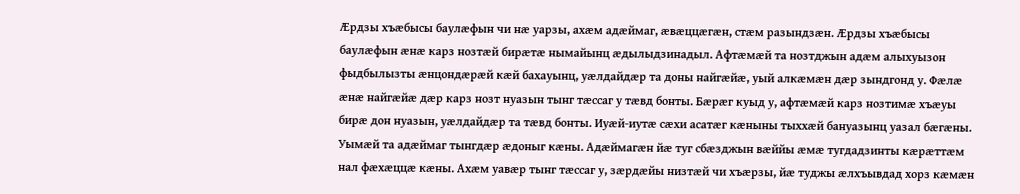Æрдзы хъæбысы баулæфын чи нæ уарзы, ахæм адæймаг, æвæццæгæн, стæм разындзæн. Æрдзы хъæбысы баулæфын æнæ карз нозтæй бирæтæ нымайынц æдылыдзинадыл. Афтæмæй та нозтджын адæм алыхуызон фыдбылызты æнцондæрæй кæй бахауынц, уæлдайдæр та доны найгæйæ, уый алкæмæн дæр зындгонд у. Фæлæ æнæ найгæйæ дæр карз нозт нуазын тынг тæссаг у тæвд бонты. Бæрæг куыд у, афтæмæй карз нозтимæ хъæуы бирæ дон нуазын, уæлдайдæр та тæвд бонты. Иуæй-иутæ сæхи асатæг кæныны тыххæй бануазынц уазал бæгæны.
Уымæй та адæймаг тынгдæр æдоныг кæны. Адæймагæн йæ туг сбæзджын вæййы æмæ тугдадзинты кæрæттæм нал фæхæццæ кæны. Ахæм уавæр тынг тæссаг у, зæрдæйы низтæй чи хъæрзы, йæ туджы æлхъывдад хорз кæмæн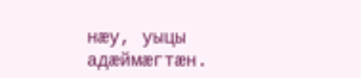нæу, уыцы адæймæгтæн.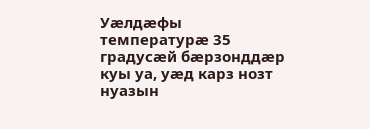Уæлдæфы температурæ 35 градусæй бæрзонддæр куы уа, уæд карз нозт нуазын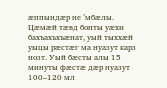æппындæр не ’мбæлы.
Цæмæй тæвд бонты уæхи бахъахъхъæнат, уый тыххæй уыцы рæстæг ма нуазут карз нозт. Уый бæсты алы 15 минуты фæстæ дæр нуазут 100–120 мл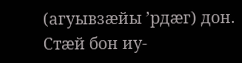(агуывзæйы ’рдæг) дон. Стæй бон иу-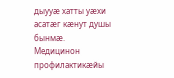дыууæ хатты уæхи асатæг кæнут душы бынмæ.
Медицинон
профилактикæйы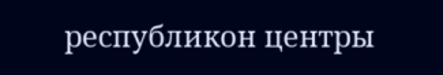республикон центры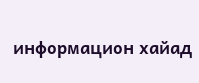информацион хайад